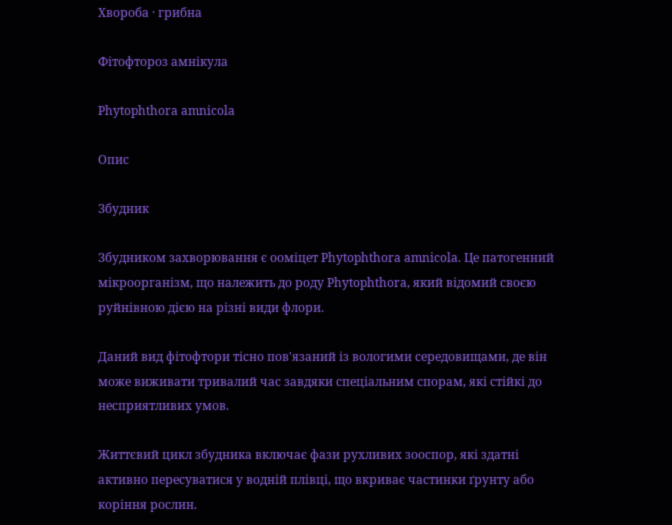Хвороба · грибна

Фітофтороз амнікула

Phytophthora amnicola

Опис

Збудник

Збудником захворювання є ооміцет Phytophthora amnicola. Це патогенний мікроорганізм, що належить до роду Phytophthora, який відомий своєю руйнівною дією на різні види флори.

Даний вид фітофтори тісно пов'язаний із вологими середовищами, де він може виживати тривалий час завдяки спеціальним спорам, які стійкі до несприятливих умов.

Життєвий цикл збудника включає фази рухливих зооспор, які здатні активно пересуватися у водній плівці, що вкриває частинки ґрунту або коріння рослин.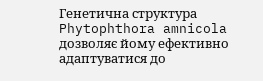Генетична структура Phytophthora amnicola дозволяє йому ефективно адаптуватися до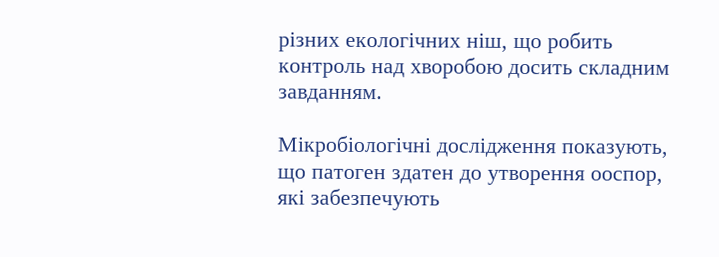різних екологічних ніш, що робить контроль над хворобою досить складним завданням.

Мікробіологічні дослідження показують, що патоген здатен до утворення ооспор, які забезпечують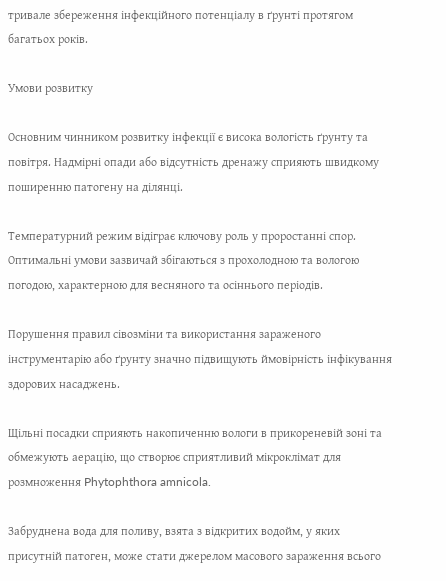тривале збереження інфекційного потенціалу в ґрунті протягом багатьох років.

Умови розвитку

Основним чинником розвитку інфекції є висока вологість ґрунту та повітря. Надмірні опади або відсутність дренажу сприяють швидкому поширенню патогену на ділянці.

Температурний режим відіграє ключову роль у проростанні спор. Оптимальні умови зазвичай збігаються з прохолодною та вологою погодою, характерною для весняного та осіннього періодів.

Порушення правил сівозміни та використання зараженого інструментарію або ґрунту значно підвищують ймовірність інфікування здорових насаджень.

Щільні посадки сприяють накопиченню вологи в прикореневій зоні та обмежують аерацію, що створює сприятливий мікроклімат для розмноження Phytophthora amnicola.

Забруднена вода для поливу, взята з відкритих водойм, у яких присутній патоген, може стати джерелом масового зараження всього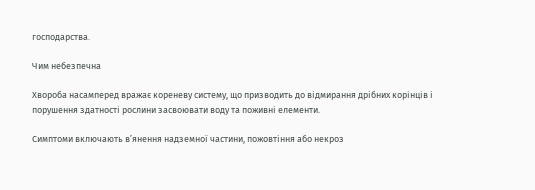господарства.

Чим небезпечна

Хвороба насамперед вражає кореневу систему, що призводить до відмирання дрібних корінців і порушення здатності рослини засвоювати воду та поживні елементи.

Симптоми включають в’янення надземної частини, пожовтіння або некроз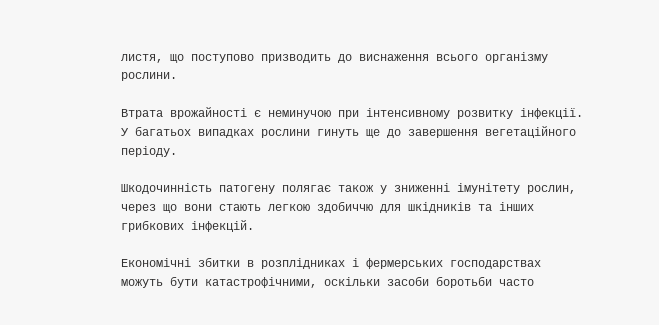листя, що поступово призводить до виснаження всього організму рослини.

Втрата врожайності є неминучою при інтенсивному розвитку інфекції. У багатьох випадках рослини гинуть ще до завершення вегетаційного періоду.

Шкодочинність патогену полягає також у зниженні імунітету рослин, через що вони стають легкою здобиччю для шкідників та інших грибкових інфекцій.

Економічні збитки в розплідниках і фермерських господарствах можуть бути катастрофічними, оскільки засоби боротьби часто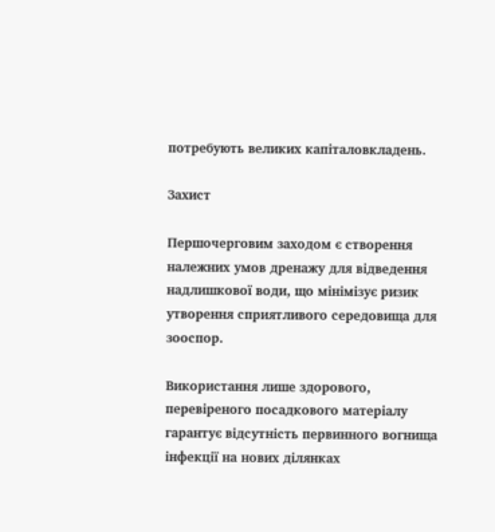потребують великих капіталовкладень.

Захист

Першочерговим заходом є створення належних умов дренажу для відведення надлишкової води, що мінімізує ризик утворення сприятливого середовища для зооспор.

Використання лише здорового, перевіреного посадкового матеріалу гарантує відсутність первинного вогнища інфекції на нових ділянках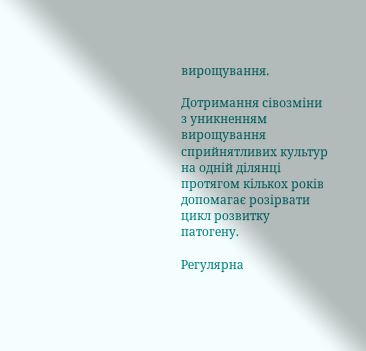вирощування.

Дотримання сівозміни з уникненням вирощування сприйнятливих культур на одній ділянці протягом кількох років допомагає розірвати цикл розвитку патогену.

Регулярна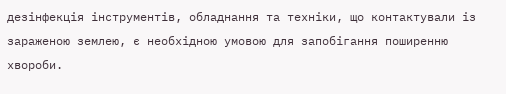дезінфекція інструментів, обладнання та техніки, що контактували із зараженою землею, є необхідною умовою для запобігання поширенню хвороби.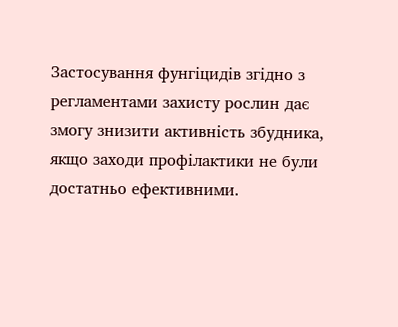Застосування фунгіцидів згідно з регламентами захисту рослин дає змогу знизити активність збудника, якщо заходи профілактики не були достатньо ефективними.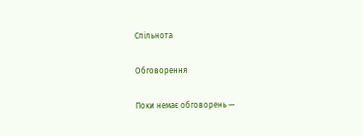Спільнота

Обговорення

Поки немає обговорень —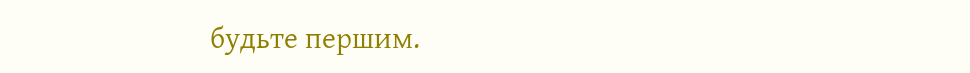будьте першим.